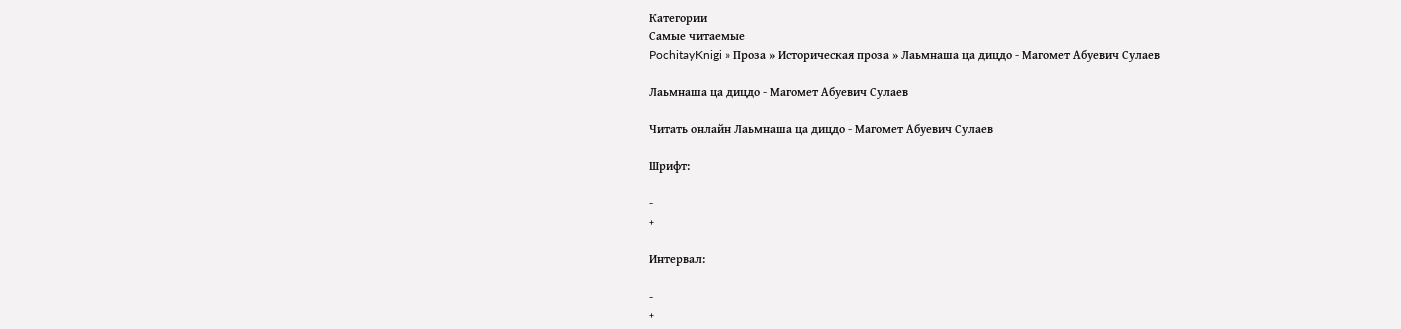Категории
Самые читаемые
PochitayKnigi » Проза » Историческая проза » Лаьмнаша ца дицдо - Магомет Абуевич Сулаев

Лаьмнаша ца дицдо - Магомет Абуевич Сулаев

Читать онлайн Лаьмнаша ца дицдо - Магомет Абуевич Сулаев

Шрифт:

-
+

Интервал:

-
+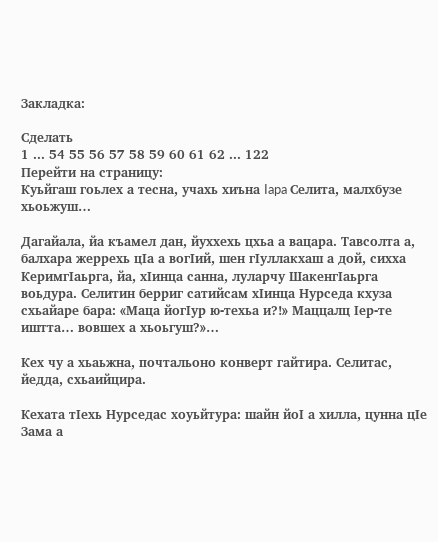Закладка:

Сделать
1 ... 54 55 56 57 58 59 60 61 62 ... 122
Перейти на страницу:
Куьйгаш гоьлех а тесна, учахь хиъна Iapa Селита, малхбузе хьоьжуш…

Дагайала, йа къамел дан, йуххехь цхьа а вацара. Тавсолта а, балхара жеррехь цIа а вогIий, шен гIуллакхаш а дой, сихха КеримгIаьрга, йа, хIинца санна, луларчу ШакенгIаьрга воьдура. Селитин берриг сатийсам хIинца Нурседа кхуза схьайаре бара: «Маца йогIур ю-техьа и?!» Маццалц Iер-те иштта… вовшех а хьоьгуш?»…

Кех чу а хьаьжна, почтальоно конверт гайтира. Селитас, йедда, схьаийцира.

Кехата тIехь Нурседас хоуьйтура: шайн йоI а хилла, цунна цIе Зама а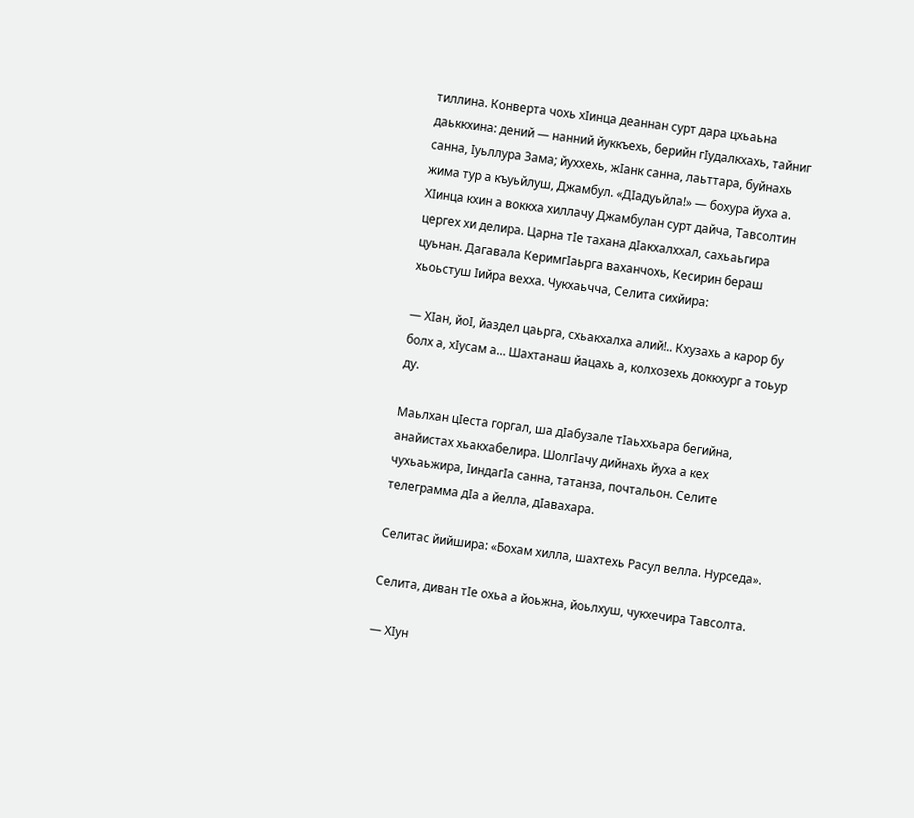тиллина. Конверта чохь хIинца деаннан сурт дара цхьаьна даьккхина: дений — нанний йуккъехь, берийн гIудалкхахь, тайниг санна, Iуьллура Зама; йуххехь, жIанк санна, лаьттара, буйнахь жима тур а къуьйлуш, Джамбул. «ДIадуьйла!» — бохура йуха а. ХIинца кхин а воккха хиллачу Джамбулан сурт дайча, Тавсолтин цергех хи делира. Царна тIе тахана дIакхалххал, сахьаьгира цуьнан. Дагавала КеримгIаьрга ваханчохь, Кесирин бераш хьоьстуш Iийра вехха. Чукхаьчча, Селита сихйира:

— ХIан, йоI, йаздел цаьрга, схьакхалха алий!.. Кхузахь а карор бу болх а, хIусам а… Шахтанаш йацахь а, колхозехь доккхург а тоьур ду.

Маьлхан цIеста горгал, ша дIабузале тIаьххьара бегийна, анайистах хьакхабелира. ШолгIачу дийнахь йуха а кех чухьаьжира, IиндагIа санна, татанза, почтальон. Селите телеграмма дIа а йелла, дIавахара.

Селитас йийшира: «Бохам хилла, шахтехь Расул велла. Нурседа».

Селита, диван тIе охьа а йоьжна, йоьлхуш, чукхечира Тавсолта.

— ХIун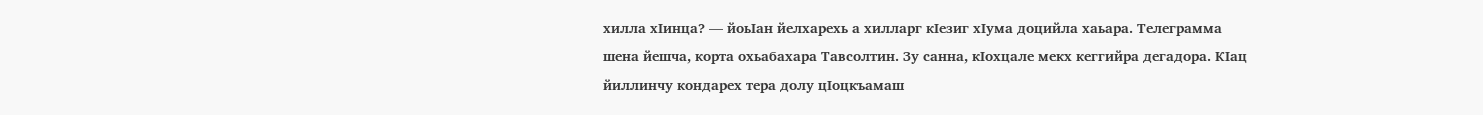хилла хIинца? — йоьIан йелхарехь а хилларг кIезиг хIума доцийла хаьара. Телеграмма шена йешча, корта охьабахара Тавсолтин. Зу санна, кIохцале мекх кеггийра дегадора. КIац йиллинчу кондарех тера долу цIоцкъамаш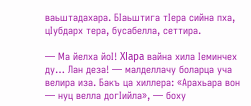ваьштадахара. БIаьштига тIера сийна пха, цIубдарх тера, бусабелла, сеттира.

— Ма йелха йоI! XIapa вайна хила Iеминчех ду… Лан деза! — малделлачу боларца уча велира иза. Бакъ ца хиллера: «Арахьара вон — нуц велла догIийла», — боху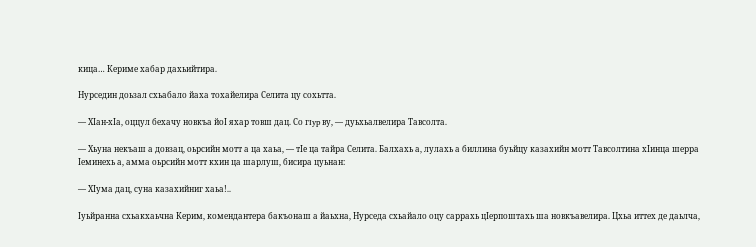кица… Кериме хабар дахьийтира.

Нурседин доьзал схьабало йаха тохайелира Селита цу сохьтта.

— ХIан-хIа, оццул бехачу новкъа йоI яхар товш дац. Со гIyp ву, — дуьхьалвелира Тавсолта.

— Хьуна некъаш а довзац, оьрсийн мотт а ца хаьа, — тIe ца тайра Селита. Балхахь а, лулахь а биллина буьйцу казахийн мотт Тавсолтина хIинца шерра Iеминехь а, амма оьрсийн мотт кхин ца шарлуш, бисира цуьнан:

— ХIума дац, суна казахийниг хаьа!..

Iуьйранна схьакхаьчна Керим, комендантера бакъонаш а йаьхна, Нурседа схьайало оцу саррахь цIерпоштахь ша новкъавелира. Цхьа иттех де даьлча,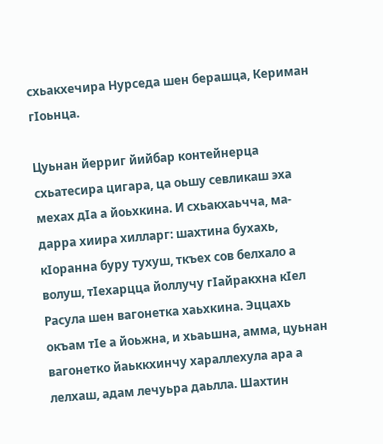схьакхечира Нурседа шен берашца, Кериман гIоьнца.

Цуьнан йерриг йийбар контейнерца схьатесира цигара, ца оьшу севликаш эха мехах дIа а йоьхкина. И схьакхаьчча, ма-дарра хиира хилларг: шахтина бухахь, кIоранна буру тухуш, ткъех сов белхало а волуш, тIехарцца йоллучу гIайракхна кIел Расула шен вагонетка хаьхкина. Эццахь окъам тIе а йоьжна, и хьаьшна, амма, цуьнан вагонетко йаьккхинчу хараллехула ара а лелхаш, адам лечуьра даьлла. Шахтин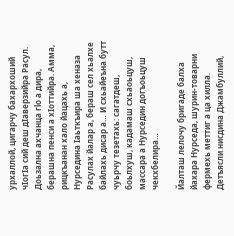урхаллой, цигарчу бахархоший чIогIа сий деш дIаверзийра Расул. Доьзална ахчанца гlo а дира, берашна пенси а хIоттийра. Амма, рицкъанан хало йацахь а, Нурседина Iаьткъира ша хеназа Расулах йалар а, бераш сел хьалхе байлахь дисар а… И схьайеъна бутт чуьрчу тезетахь: сагатдеш, боьлхуш, кадамаш схьаоьцуш, массара а Нурседин догъоьцуш чекхбелира…

Йалташ лелочу бригаде балха йахара Нурседа, шурин-товарни фермехь меттиг а ца хилла. Детъясли нисдина Джамбуллий,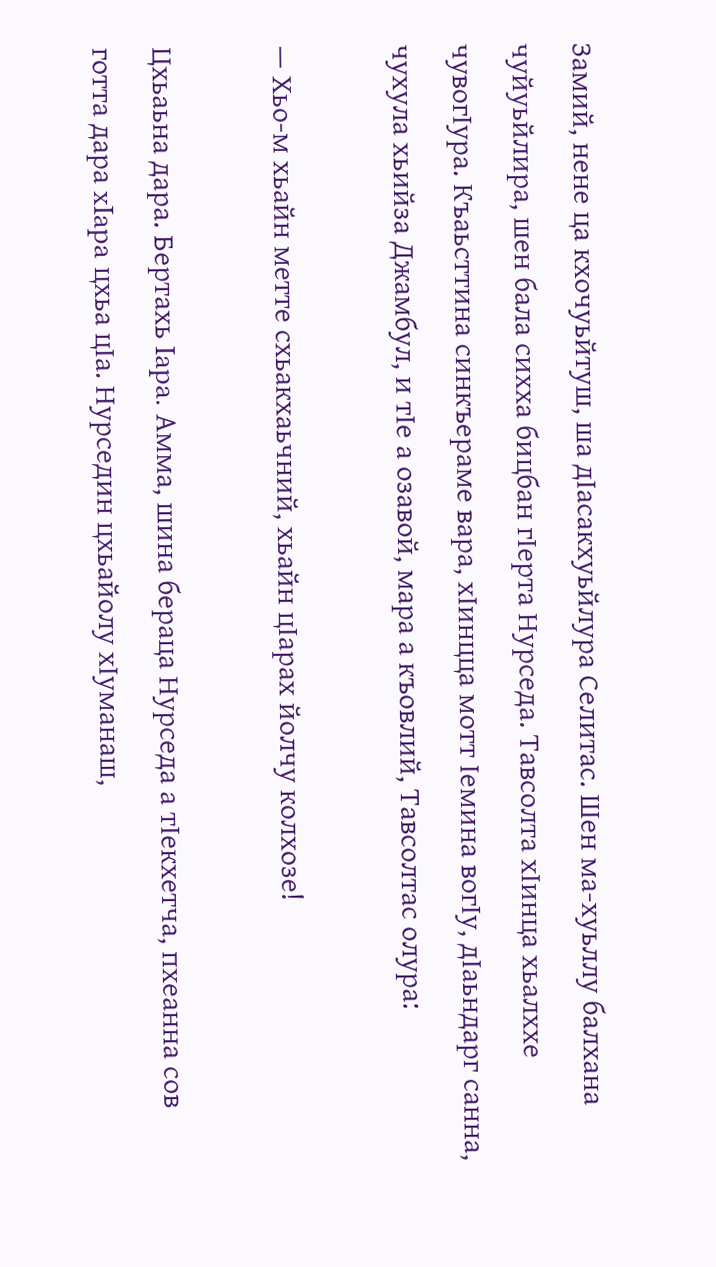Замий, нене ца кхочуьйтуш, ша дIасакхуьйлура Селитас. Шен ма-хуьллу балхана чуйуьйлира, шен бала сихха бицбан гIерта Нурседа. Тавсолта хIинца хьалххе чувогIура. Къаьсттина синкъераме вара, хIинцца мотт Iемина вогIу, дIаьндарг санна, чухула хьийза Джамбул, и тIе а озавой, мара а къовлий, Тавсолтас олура:

— Хьо-м хьайн метте схьакхаьчний, хьайн цIарах йолчу колхозе!

Цхьаьна дара. Бертахь Iapa. Амма, шина бераца Нурседа а тIекхетча, пхеанна сов готта дара xIapa цхьа цIа. Нурседин цхьайолу хIуманаш,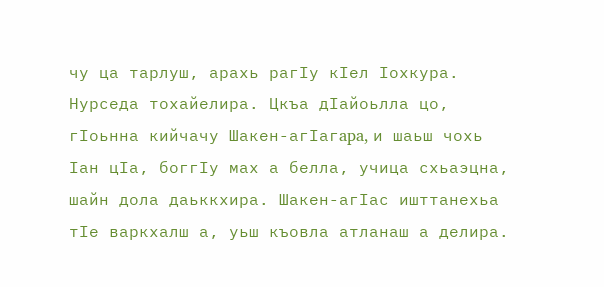чу ца тарлуш, арахь paгIy кIел Iохкура. Нурседа тохайелира. Цкъа дIайоьлла цо, гIоьнна кийчачу Шакен-aгIaгapa, и шаьш чохь Iан цIа, боггIу мах а белла, учица схьаэцна, шайн дола даьккхира. Шакен-агIас ишттанехьа тIе варкхалш а, уьш къовла атланаш а делира.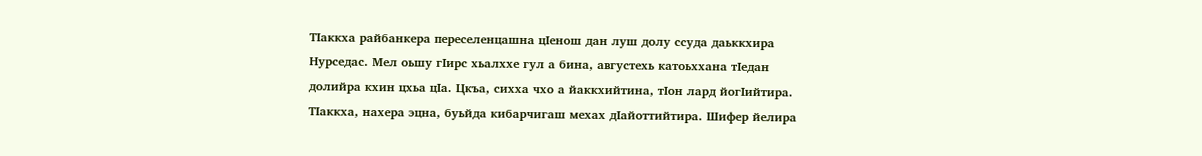ТIаккха райбанкера переселенцашна цIенош дан луш долу ссуда даьккхира Нурседас. Мел оьшу гIиpc хьалххе гул а бина, августехь катоьххана тIедан долийра кхин цхьа цIа. Цкъа, сихха чхо а йаккхийтина, тIон лард йогIийтира. ТIаккха, нахера эцна, буьйда кибарчигаш мехах дIайоттийтира. Шифер йелира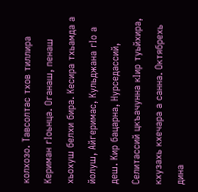колхозо. Тавсолтас тхов тиллира Кериман гIоьнца. Оганаш, пенаш хьохуш белхи бира. Кесира тхьамда а йолуш, Айгеримас, Кульджана гIo а деш. Кир бацарна, Нурседассий, Селитассий цкъачунна кIир туьйхира, кхузахь кхечара а санна. Октябрехь дина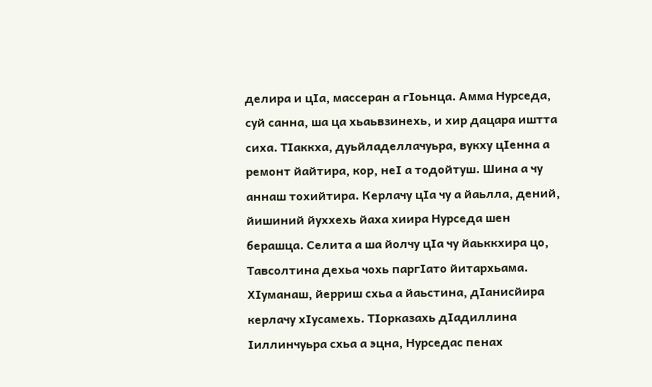делира и цIа, массеран а гIоьнца. Амма Нурседа, суй санна, ша ца хьаьвзинехь, и хир дацара иштта сиха. ТIаккха, дуьйладеллачуьра, вукху цIенна а ремонт йайтира, кор, неI а тодойтуш. Шина а чу аннаш тохийтира. Керлачу цIа чу а йаьлла, дений, йишиний йуххехь йаха хиира Нурседа шен берашца. Селита а ша йолчу цIа чу йаьккхира цо, Тавсолтина дехьа чохь паргIато йитархьама. ХIуманаш, йерриш схьа а йаьстина, дIанисйира керлачу хIусамехь. ТIорказахь дIадиллина Iиллинчуьра схьа а эцна, Нурседас пенах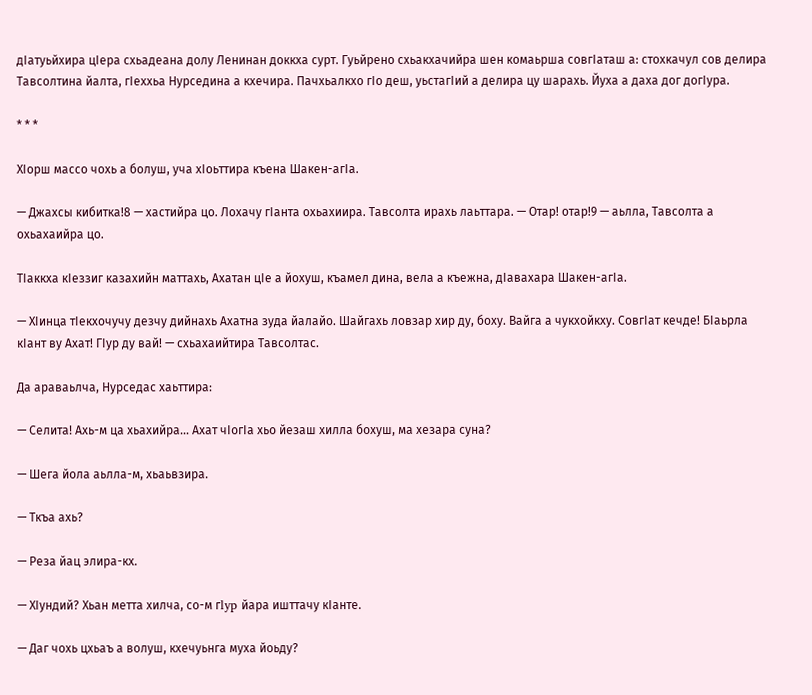дIатуьйхира цIера схьадеана долу Ленинан доккха сурт. Гуьйрено схьакхачийра шен комаьрша совгIаташ а: стохкачул сов делира Тавсолтина йалта, гIеххьа Нурседина а кхечира. Пачхьалкхо гIo деш, уьстагIий а делира цу шарахь. Йуха а даха дог догIура.

* * *

ХIорш массо чохь а болуш, уча хIоьттира къена Шакен-агIа.

— Джахсы кибитка!8 — хастийра цо. Лохачу гIанта охьахиира. Тавсолта ирахь лаьттара. — Отар! отар!9 — аьлла, Тавсолта а охьахаийра цо.

ТIаккха кIеззиг казахийн маттахь, Ахатан цIе а йохуш, къамел дина, вела а къежна, дIавахара Шакен-агIа.

— ХIинца тIекхочучу дезчу дийнахь Ахатна зуда йалайо. Шайгахь ловзар хир ду, боху. Вайга а чукхойкху. СовгIат кечде! БIаьрла кIант ву Ахат! ГIур ду вай! — схьахаийтира Тавсолтас.

Да араваьлча, Нурседас хаьттира:

— Селита! Ахь-м ца хьахийра… Ахат чIогIа хьо йезаш хилла бохуш, ма хезара суна?

— Шега йола аьлла-м, хьаьвзира.

— Ткъа ахь?

— Реза йац элира-кх.

— ХIундий? Хьан метта хилча, со-м гlyp йара ишттачу кIанте.

— Даг чохь цхьаъ а волуш, кхечуьнга муха йоьду?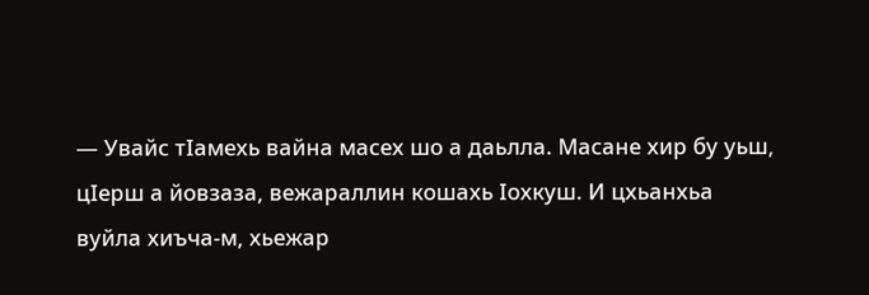— Увайс тIамехь вайна масех шо а даьлла. Масане хир бу уьш, цIерш а йовзаза, вежараллин кошахь Iохкуш. И цхьанхьа вуйла хиъча-м, хьежар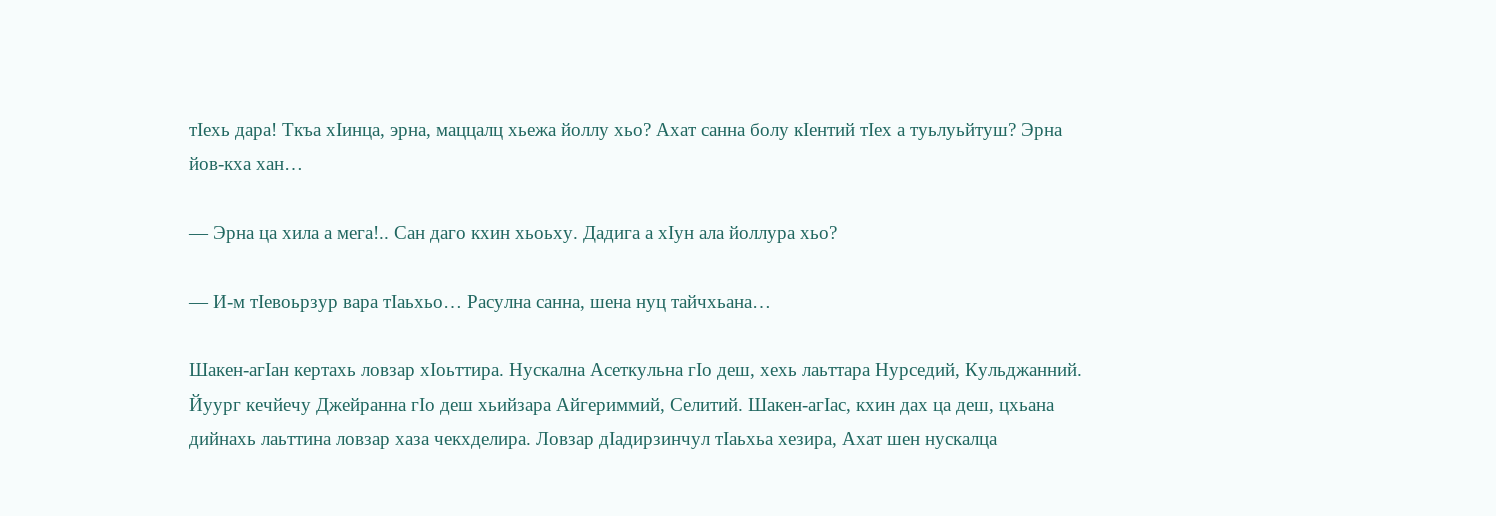тIехь дара! Ткъа хIинца, эрна, маццалц хьежа йоллу хьо? Ахат санна болу кIентий тIех а туьлуьйтуш? Эрна йов-кха хан…

— Эрна ца хила а мега!.. Сан даго кхин хьоьху. Дадига а хIун ала йоллура хьо?

— И-м тIевоьрзур вара тIаьхьо… Расулна санна, шена нуц тайчхьана…

Шакен-агIан кертахь ловзар хIоьттира. Нускална Асеткульна гIo деш, хехь лаьттара Нурседий, Кульджанний. Йуург кечйечу Джейранна гIo деш хьийзара Айгериммий, Селитий. Шакен-агIас, кхин дах ца деш, цхьана дийнахь лаьттина ловзар хаза чекхделира. Ловзар дIадирзинчул тIаьхьа хезира, Ахат шен нускалца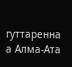гуттаренна а Алма-Ата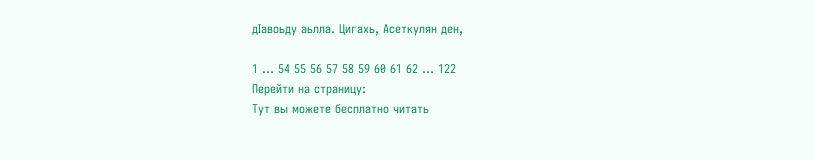дIавоьду аьлла. Цигахь, Асеткулян ден,

1 ... 54 55 56 57 58 59 60 61 62 ... 122
Перейти на страницу:
Тут вы можете бесплатно читать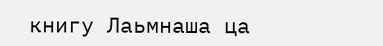книгу Лаьмнаша ца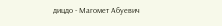дицдо - Магомет Абуевич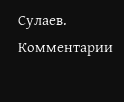Сулаев.
Комментарии